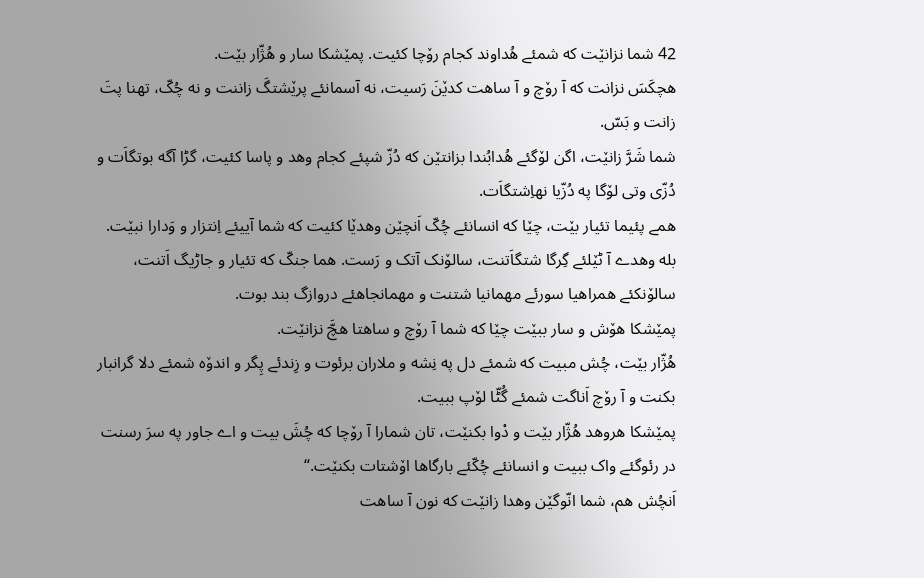42 شما نزانێت که شمئے هُداوند کجام رۆچا کئیت. پمێشکا سار و هُژّار بێت.
هچکَسَ نزانت که آ رۆچ و آ ساهت کدێنَ رَسیت، نه آسمانئے پرێشتگَ زاننت و نه چُکّ، تهنا پتَ زانت و بَسّ.
شما شَرَّ زانێت، اگن لۆگئے هُدابُندا بزانتێن که دُزّ شپئے کجام وهد و پاسا کئیت، گڑا آگه بوتگاَت و دُزّی وتی لۆگا په دُزّیا نهاِشتگاَت.
همے پئیما تئیار بێت، چێا که انسانئے چُکّ اَنچێن وهدێا کئیت که شما آییئے اِنتزار و وَدارا نبێت.
بله وهدے آ ٹێلئے گِرگا شتگاَتنت، سالۆنک آتک و رَست. هما جنکّ که تئیار و جاڑیگ اَتنت، سالۆنکئے همراهیا سورئے مهمانیا شتنت و مهمانجاهئے دروازگ بند بوت.
پمێشکا هۆش و سار ببێت چێا که شما آ رۆچ و ساهتا هچَّ نزانێت.
هُژّار بێت، چُش مبیت که شمئے دل په نِشه و ملاران برئوت و زِندئے پِگر و اندۆه شمئے دلا گرانبار بکنت و آ رۆچ اَناگت شمئے گُٹّا لۆپ ببیت.
پمێشکا هروهد هُژّار بێت و دْوا بکنێت، تان شمارا آ رۆچا که چُشَ بیت و اے جاور په سرَ رسنت در رئوگئے واک ببیت و انسانئے چُکّئے بارگاها اۆشتات بکنێت.“
اَنچُش هم، شما انّوگێن وهدا زانێت که نون آ ساهت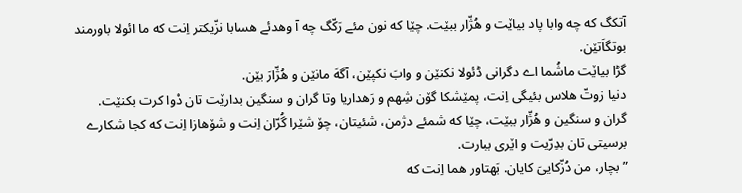آتکگ که چه وابا پاد بیاێت و هُژّار ببێت. چێا که نون مئے رَکّگ چه آ وهدئے هسابا نزّیکتر اِنت که ما ائولا باورمند بوتگاَتێن.
گڑا بیاێت ماشُما اے دگرانی ڈئولا نکنێن و وابَ نکپێن، آگهَ مانێن و هُژّارَ بێن.
دنیا زوتّ هلاس بئیگی اِنت، پمێشکا گۆن شِهم و رَهداریا وتا گران و سنگین بدارێت تان دْوا کرت بکنێت.
گران و سنگین و هُژّار ببێت، چێا که شمئے دژمن، شئیتان، چۆ شێرا گُرّان اِنت و شۆهازا اِنت که کجا شکارے برسیتی تان بدِرّیت و اێری ببارت.
”بچار، من دُزّکاییَ کایان. بَهتاور هما اِنت که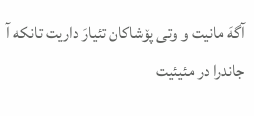آگهَ مانیت و وتی پۆشاکان تئیارَ داریت تانکه آ جاندرا در مئیئیت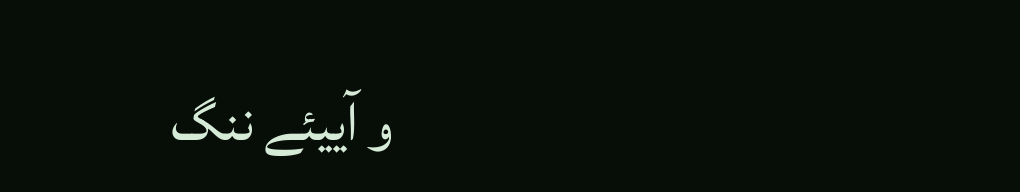و آییئے ننگ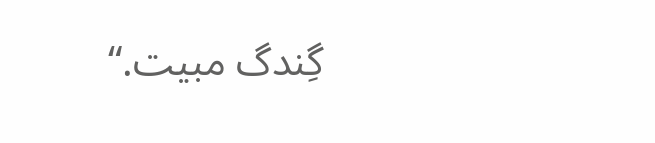گِندگ مبیت.“